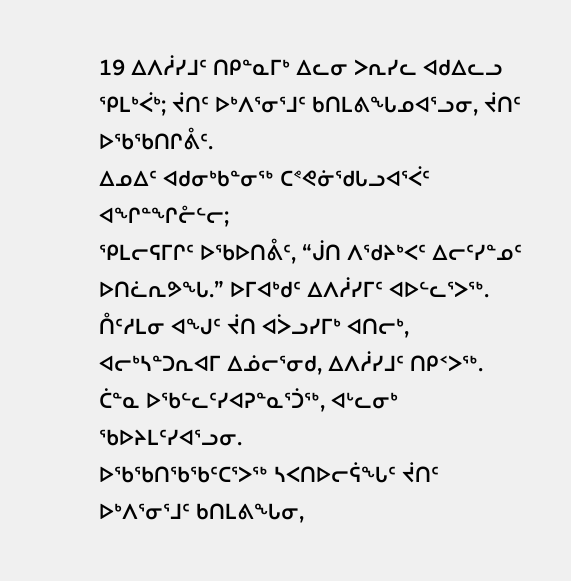19 ᐃᐱᓲᓯᒧᑦ ᑎᑭᓐᓇᒥᒃ ᐃᓚᓂ ᐳᕆᓯᓚ ᐊᑯᐃᓚᓗ ᕿᒪᒃᐹᒃ; ᔫᑎᑦ ᐅᒃᐱᕐᓂᕐᒧᑦ ᑲᑎᒪᕕᖓᓄᐊᕐᓗᓂ, ᔫᑎᑦ ᐅᖃᖃᑎᒋᕔᑦ.
ᐃᓄᐃᑦ ᐊᑯᓂᒃᑲᓐᓂᖅ ᑕᕝᕙᓃᖁᒐᓗᐊᕐᐹᑦ ᐊᖏᓐᖏᓔᓪᓕ;
ᕿᒪᓕᕋᒥᒋᑦ ᐅᖃᐅᑎᕔᑦ, “ᒎᑎ ᐱᖁᔨᒃᐸᑦ ᐃᓕᑦᓯᓐᓄᑦ ᐅᑎᓛᕆᕗᖓ.” ᐅᒥᐊᒃᑯᑦ ᐃᐱᓲᓯᒥᑦ ᐊᐅᓪᓚᕐᐳᖅ.
ᑍᑦᓱᒪᓂ ᐊᖑᑦ ᔫᑎ ᐊᐴᓗᓯᒥᒃ ᐊᑎᓕᒃ, ᐊᓕᒃᓴᓐᑐᕆᐊᒥ ᐃᓅᓕᕐᓂᑯ, ᐃᐱᓲᓯᒧᑦ ᑎᑭᑉᐳᖅ. ᑖᓐᓇ ᐅᖃᓪᓚᑦᓯᐊᕈᓐᓇᕐᑑᖅ, ᐊᒡᓚᓂᒃ ᖃᐅᔨᒪᑦᓯᐊᕐᓗᓂ.
ᐅᖃᖃᑎᖃᖃᑦᑕᕐᐳᖅ ᓴᐸᑎᐅᓕᕌᖓᑦ ᔫᑎᑦ ᐅᒃᐱᕐᓂᕐᒧᑦ ᑲᑎᒪᕕᖓᓂ,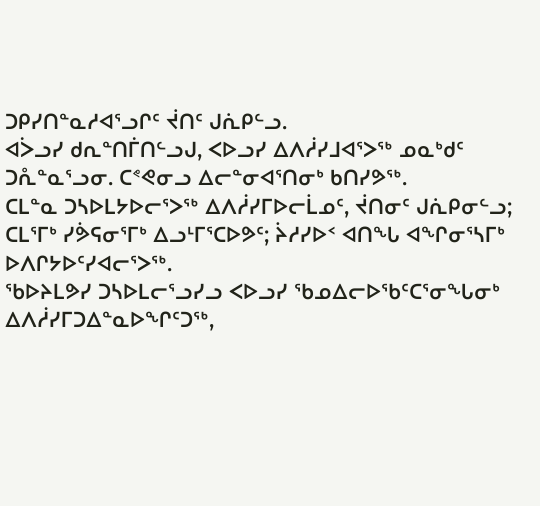ᑐᑭᓯᑎᓐᓇᓱᐊᕐᓗᒋᑦ ᔫᑎᑦ ᒍᕇᑭᓪᓗ.
ᐊᐴᓗᓯ ᑯᕆᓐᑎᒦᑎᓪᓗᒍ, ᐸᐅᓗᓯ ᐃᐱᓲᓯᒧᐊᕐᐳᖅ ᓄᓇᒃᑯᑦ ᑐᕅᓐᓇᕐᓗᓂ. ᑕᕝᕙᓂᓗ ᐃᓕᓐᓂᐊᕐᑎᓂᒃ ᑲᑎᓯᕗᖅ.
ᑕᒪᓐᓇ ᑐᓴᐅᒪᔭᐅᓕᕐᐳᖅ ᐃᐱᓲᓯᒥᐅᓕᒫᓄᑦ, ᔫᑎᓂᑦ ᒍᕇᑭᓂᓪᓗ; ᑕᒪᕐᒥᒃ ᓯᕘᕋᓂᕐᒥᒃ ᐃᓗᒻᒥᕐᑕᐅᕗᑦ; ᔩᓱᓯᐅᑉ ᐊᑎᖓ ᐊᖏᓂᕐᓴᒥᒃ ᐅᐱᒋᔭᐅᑦᓯᐊᓕᕐᐳᖅ.
ᖃᐅᔨᒪᕗᓯ ᑐᓴᐅᒪᓕᕐᓗᓯᓗ ᐸᐅᓗᓯ ᖃᓄᐃᓕᐅᖃᑦᑕᕐᓂᖓᓂᒃ ᐃᐱᓲᓯᒥᑐᐃᓐᓇᐅᖏᑦᑐᖅ,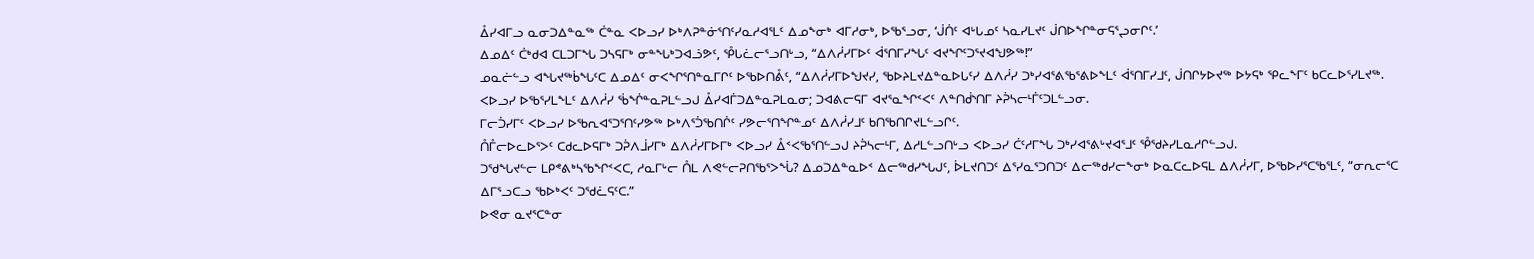ᐂᓯᐊᒥᓗ ᓇᓂᑐᐃᓐᓇᖅ ᑖᓐᓇ ᐸᐅᓗᓯ ᐅᒃᐱᕈᓐᓃᕐᑎᑦᓯᓇᓱᐊᕐᒪᑦ ᐃᓄᖕᓂᒃ ᐊᒥᓱᓂᒃ, ᐅᖃᕐᓗᓂ, ‘ᒎᑏᑦ ᐊᒡᒐᓄᑦ ᓴᓇᓯᒪᔪᑦ ᒎᑎᐅᖏᓐᓂᕋᕐᖢᓂᒋᑦ.’
ᐃᓄᐃᑦ ᑖᒃᑯᐊ ᑕᒪᑐᒥᖓ ᑐᓴᕋᒥᒃ ᓂᓐᖓᒃᑐᐊᓘᕗᑦ, ᕾᒐᓛᓕᕐᓗᑎᒡᓗ, “ᐃᐱᓲᓯᒥᐅᑦ ᐋᕐᑎᒥᓯᖓᑦ ᐊᔪᖏᑦᑐᕐᔪᐊᖑᕗᖅ!”
ᓄᓇᓖᓪᓗ ᐊᖓᔪᖅᑳᖓᑦᑕ ᐃᓄᐃᑦ ᓂᐸᖏᕐᑎᓐᓇᒥᒋᑦ ᐅᖃᐅᑎᕔᑦ, “ᐃᐱᓲᓯᒥᐅᖑᔪᓯ, ᖃᐅᔨᒪᔪᐃᓐᓇᐅᒐᑦᓯ ᐃᐱᓲᓯ ᑐᒃᓯᐊᕐᕕᖃᕐᕕᐅᖕᒪᑦ ᐋᕐᑎᒥᓯᒧᑦ, ᒎᑎᒋᔭᐅᔪᖅ ᐅᔭᕋᒃ ᕿᓚᖕᒥᑦ ᑲᑕᓚᐅᕐᓯᒪᔪᖅ.
ᐸᐅᓗᓯ ᐅᖃᕐᓯᒪᖕᒪᑦ ᐃᐱᓲᓯ ᖄᖐᓐᓇᕈᒪᓪᓗᒍ ᐂᓯᐊᒦᑐᐃᓐᓇᕈᒪᓇᓂ; ᑐᐊᕕᓕᕋᒥ ᐊᔪᕐᓇᖏᑉᐸᑦ ᐱᓐᑎᑰᔅᑎᒥ ᔨᕉᓴᓕᒻᒦᑦᑐᒪᓪᓗᓂ.
ᒥᓕᑑᓯᒥᑦ ᐸᐅᓗᓯ ᐅᖃᕆᐊᕐᑐᕐᑎᑦᓯᕗᖅ ᐅᒃᐱᕐᑑᖃᑎᒌᑦ ᓯᕗᓕᕐᑎᖏᓐᓄᑦ ᐃᐱᓲᓯᒧᑦ ᑲᑎᖃᑎᒋᔪᒪᓪᓗᒋᑦ.
ᑍᒤᓕᐅᓚᐅᕐᐳᑦ ᑕᑯᓚᐅᕋᒥᒃ ᑐᕉᐱᒨᓯᒥᒃ ᐃᐱᓲᓯᒥᐅᒥᒃ ᐸᐅᓗᓯ ᐂᑉᐸᖃᕐᑎᓪᓗᒍ ᔨᕉᓴᓕᒻᒥ, ᐃᓱᒪᓪᓗᑎᒡᓗ ᐸᐅᓗᓯ ᑖᑦᓱᒥᖓ ᑐᒃᓯᐊᕐᕕᒡᔪᐊᕐᒧᑦ ᕾᖁᔨᓯᒪᓇᓱᒋᓪᓗᒍ.
ᑐᖁᖓᔪᓪᓕ ᒪᑭᕝᕕᒃᓴᖃᖏᑉᐸᑕ, ᓱᓇᒥᒡᓕ ᑍᒪ ᐱᕙᓪᓕᕈᑎᖃᕐᐳᖔ? ᐃᓄᑐᐃᓐᓇᐅᑉ ᐃᓕᖅᑯᓯᖓᒍᑦ, ᐆᒪᔪᑎᑐᑦ ᐃᕐᓯᓇᕐᑐᑎᑐᑦ ᐃᓕᖅᑯᓯᓕᖕᓂᒃ ᐅᓇᑕᓚᐅᕋᒪ ᐃᐱᓲᓯᒥ, ᐅᖃᐅᓯᕐᑕᖃᕐᒪᑦ, “ᓂᕆᓕᕐᑕ ᐃᒥᕐᓗᑕᓗ ᖃᐅᒃᐸᑦ ᑐᖁᓛᕋᑦᑕ.”
ᐅᕙᓂ ᓇᔪᕐᑕᓐᓂ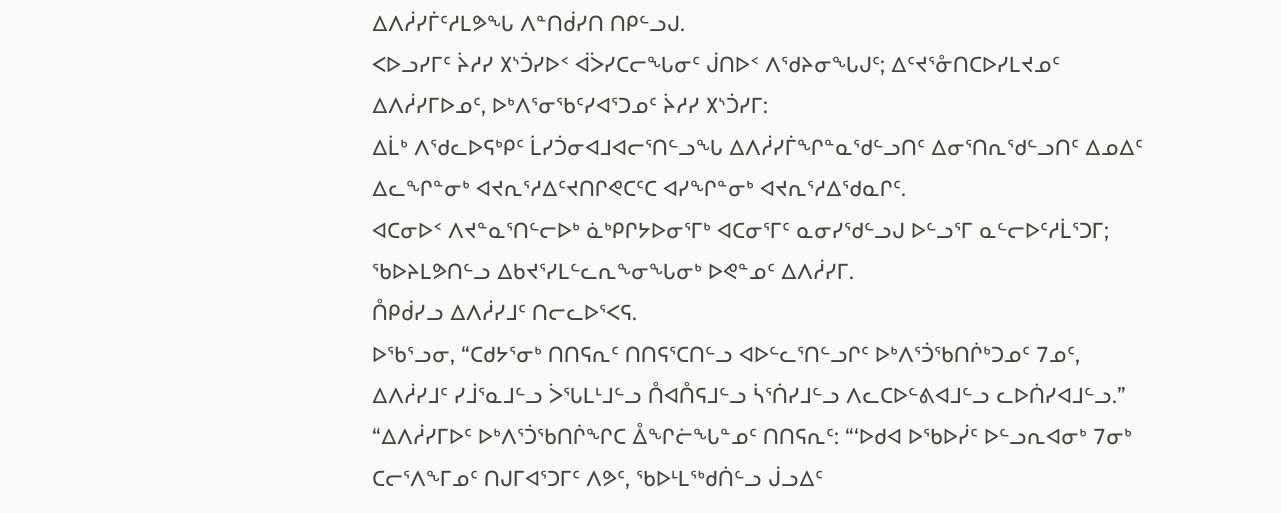ᐃᐱᓲᓯᒦᑦᓱᒪᕗᖓ ᐱᓐᑎᑰᓯᑎ ᑎᑭᓪᓗᒍ.
ᐸᐅᓗᓯᒥᑦ ᔩᓱᓯ ᙭ᔅᑑᓯᐅᑉ ᐋᐴᓯᑕᓕᖓᓂᑦ ᒎᑎᐅᑉ ᐱᖁᔨᓂᖓᒍᑦ; ᐃᑦᔪᕐᓁᑎᑕᐅᓯᒪᔪᓄᑦ ᐃᐱᓲᓯᒥᐅᓄᑦ, ᐅᒃᐱᕐᓂᖃᑦᓯᐊᕐᑐᓄᑦ ᔩᓱᓯ ᙭ᔅᑑᓯᒥ:
ᐃᒫᒃ ᐱᖁᓚᐅᕋᒃᑭᑦ ᒫᓯᑑᓂᐊᒧᐊᓕᕐᑎᓪᓗᖓ ᐃᐱᓲᓯᒦᖏᓐᓇᖁᓪᓗᑎᑦ ᐃᓂᕐᑎᕆᖁᓪᓗᑎᑦ ᐃᓄᐃᑦ ᐃᓚᖏᓐᓂᒃ ᐊᔪᕆᕐᓱᐃᑦᔪᑎᒋᕙᑕᑦᑕ ᐊᓯᖏᓐᓂᒃ ᐊᔪᕆᕐᓱᐃᖁᓇᒋᑦ.
ᐊᑕᓂᐅᑉ ᐱᔪᓐᓇᕐᑎᓪᓕᐅᒃ ᓈᒃᑭᒋᔭᐅᓂᕐᒥᒃ ᐊᑕᓂᕐᒥᑦ ᓇᓂᓯᖁᓪᓗᒍ ᐅᓪᓗᕐᒥ ᓇᓪᓕᐅᑦᓱᒫᕐᑐᒥ; ᖃᐅᔨᒪᕗᑎᓪᓗ ᐃᑲᔪᕐᓯᒪᓪᓚᕆᖕᓂᖓᓂᒃ ᐅᕙᓐᓄᑦ ᐃᐱᓲᓯᒥ.
ᑍᑭᑰᓯᓗ ᐃᐱᓲᓯᒧᑦ ᑎᓕᓚᐅᕐᐸᕋ.
ᐅᖃᕐᓗᓂ, “ᑕᑯᔭᕐᓂᒃ ᑎᑎᕋᕆᑦ ᑎᑎᕋᕐᑕᑎᓪᓗ ᐊᐅᓪᓚᕐᑎᓪᓗᒋᑦ ᐅᒃᐱᕐᑑᖃᑎᒌᒃᑐᓄᑦ 7ᓄᑦ, ᐃᐱᓲᓯᒧᑦ ᓯᒨᕐᓇᒧᓪᓗ ᐴᕐᒐᒪᒻᒧᓪᓗ ᑍᐊᑍᕋᒧᓪᓗ ᓵᕐᑏᓯᒧᓪᓗ ᐱᓚᑕᐅᓪᕕᐊᒧᓪᓗ ᓚᐅᑏᓯᐊᒧᓪᓗ.”
“ᐃᐱᓲᓯᒥᐅᑦ ᐅᒃᐱᕐᑑᖃᑎᒌᖏᑕ ᐂᖏᓖᖓᓐᓄᑦ ᑎᑎᕋᕆᑦ: “‘ᐅᑯᐊ ᐅᖃᐅᓰᑦ ᐅᓪᓗᕆᐊᓂᒃ 7ᓂᒃ ᑕᓕᕐᐱᖕᒥᓄᑦ ᑎᒍᒥᐊᕐᑐᒥᑦ ᐱᕗᑦ, ᖃᐅᒻᒪᖅᑯᑏᓪᓗ ᒎᓗᐃᑦ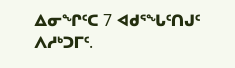ᐃᓂᖏᑦᑕ 7 ᐊᑯᕐᖓᑦᑎᒍᑦ ᐱᓱᒃᑐᒥᑦ.